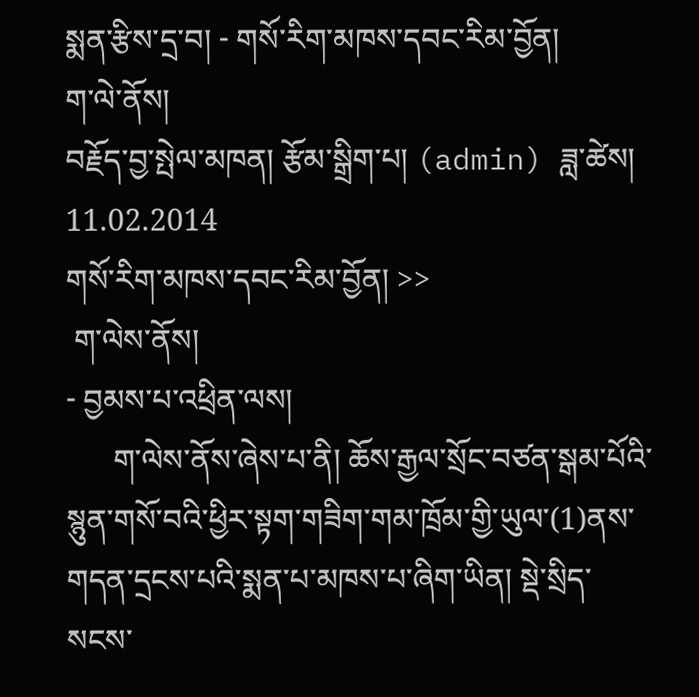སྨན་རྩིས་དྲ་བ། - གསོ་རིག་མཁས་དབང་རིམ་བྱོན།
ག་ལེ་ནོས།
བརྗོད་བྱ་སྤེལ་མཁན། རྩོམ་སྒྲིག་པ། (admin) ཟླ་ཚེས། 11.02.2014
གསོ་རིག་མཁས་དབང་རིམ་བྱོན། >>
 ག་ལེས་ནོས།
- བྱམས་པ་འཕྲིན་ལས།
      ག་ལེས་ནོས་ཞེས་པ་ནི། ཆོས་རྒྱལ་སྲོང་བཙན་སྒམ་པོའི་སྙུན་གསོ་བའི་ཕྱིར་སྟག་གཟིག་གམ་ཁྲོམ་གྱི་ཡུལ་(1)ནས་གདན་དྲངས་པའི་སྨན་པ་མཁས་པ་ཞིག་ཡིན། སྡེ་སྲིད་སངས་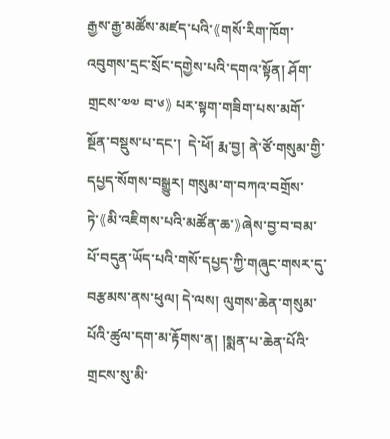རྒྱས་རྒྱ་མཚོས་མཛད་པའི་《གསོ་རིག་ཁོག་འབུགས་དྲང་སྲོང་དགྱེས་པའི་དགའ་སྟོན། ཤོག་གྲངས་༧༧ བ་༦》 པར་སྟག་གཟིག་པས་མགོ་སྔོན་བསྡུས་པ་དང་།  དེ་ཕོ། རྨ་བྱ། ནེ་ཙོ་གསུམ་གྱི་དཔྱད་སོགས་བསྒྱུར། གསུམ་ག་བཀའ་བགྲོས་ཏེ་《མི་འཇིགས་པའི་མཚོན་ཆ་》ཞེས་བྱ་བ་བམ་པོ་བདུན་ཡོད་པའི་གསོ་དཔྱད་ཀྱི་གཞུང་གསར་དུ་བརྩམས་ནས་ཕུལ། དེ་ལས། ལུགས་ཆེན་གསུམ་པོའི་ཚུལ་དག་མ་རྟོགས་ན། །སྨན་པ་ཆེན་པོའི་གྲངས་སུ་མི་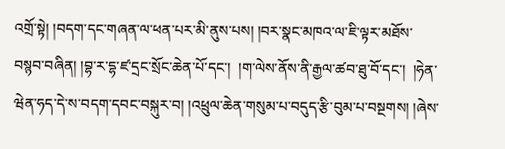འགྲོ་སྟེ། །བདག་དང་གཞན་ལ་ཕན་པར་མི་ནུས་པས། །བར་སྣང་མཁའ་ལ་ཇི་ལྟར་མཐོས་བསྙབ་བཞིན། །བྷ་ར་དྷ་ཛ་དྲང་སྲོང་ཆེན་པོ་དང་།  །ག་ལེས་ནོས་ནི་རྒྱལ་ཚབ་ཐུ་བོ་དང་།  །ཧེན་ཝེན་ཧད་དེ་ས་བདག་དབང་བསྐུར་བ། །འཕྲུལ་ཆེན་གསུམ་པ་བདུད་རྩི་བུམ་པ་བསྔགས། །ཞེས་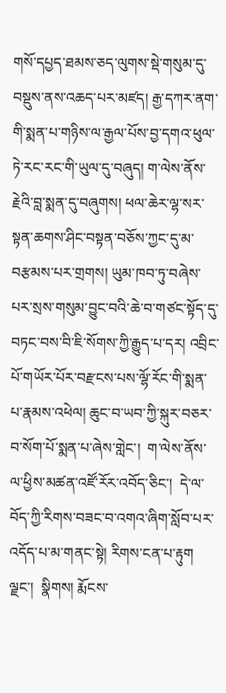གསོ་དཔྱད་ཐམས་ཅད་ལུགས་སྡེ་གསུམ་དུ་བསྡུས་ནས་འཆད་པར་མཛད། རྒྱ་དཀར་ནག་གི་སྨན་པ་གཉིས་ལ་རྒྱལ་པོས་བྱ་དགའ་ཕུལ་ཏེ་རང་རང་གི་ཡུལ་དུ་བཞུད། ག་ལེས་ནོས་རྗེའི་བླ་སྨན་དུ་བཞུགས། ཕལ་ཆེར་ལྷ་སར་སྟན་ཆགས་ཤིང་བསྟན་བཅོས་ཀྱང་དུ་མ་བརྩམས་པར་གྲགས། ཡུམ་ཁབ་ཏུ་བཞེས་པར་སྲས་གསུམ་བྱུང་བའི་ཆེ་བ་གཙང་སྟོད་དུ་བཏང་བས་བི་ཇི་སོགས་ཀྱི་རྒྱུད་པ་དར། འབྲིང་པོ་གཡོར་པོར་བརྫངས་པས་ལྷོ་རོང་གི་སྨན་པ་རྣམས་འཕེལ། ཆུང་བ་ཡབ་ཀྱི་སྐུར་བཅར་བ་སོག་པོ་སྨན་པ་ཞེས་གླེང་།  ག་ལེས་ནོས་ལ་ཕྱིས་མཚན་འཛོ་རོར་འབོད་ཅིང་།  དེ་ལ་བོད་ཀྱི་རིགས་བཟང་བ་འགའ་ཞིག་སློབ་པར་འདོད་པ་མ་གནང་སྟེ། རིགས་ངན་པ་རྟུག ལྗང་།  སྣིགས། རྨོངས་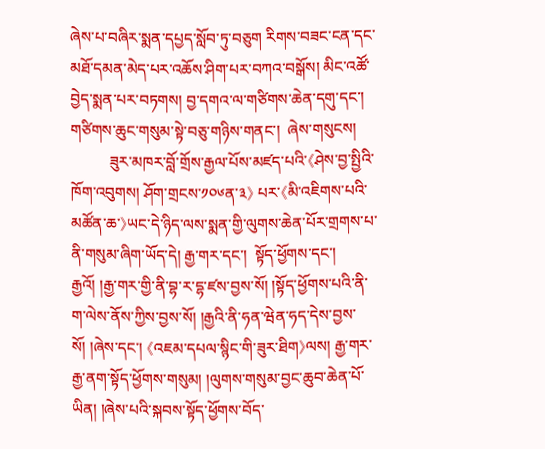ཞེས་པ་བཞིར་སྨན་དཔྱད་སློབ་ཏུ་བཅུག རིགས་བཟང་ངན་དང་མཐོ་དམན་མེད་པར་འཆོས་ཤིག་པར་བཀའ་བསྒོས། མིང་འཚོ་བྱེད་སྨན་པར་བཏགས། བྱ་དགའ་ལ་གཙིགས་ཆེན་དགུ་དང་།  གཙིགས་ཆུང་གསུམ་སྟེ་བཅུ་གཉིས་གནང་།  ཞེས་གསུངས།
          ཟུར་མཁར་བློ་གྲོས་རྒྱལ་པོས་མཛད་པའི་《ཤེས་བྱ་སྤྱིའི་ཁོག་འབུགས། ཤོག་གྲངས་༡༠༦ན་༣》 པར་《མི་འཇིགས་པའི་མཚོན་ཆ་》ཡང་དེ་ཉིད་ལས་སྨན་གྱི་ལུགས་ཆེན་པོར་གྲགས་པ་ནི་གསུམ་ཞིག་ཡོད་དེ། རྒྱ་གར་དང་།  སྟོད་ཕྱོགས་དང་།  རྒྱའོ། །རྒྱ་གར་གྱི་ནི་བྷ་ར་དྷ་ཛས་བྱས་སོ། །སྟོད་ཕྱོགས་པའི་ནི་ག་ལེས་ནོས་ཀྱིས་བྱས་སོ། །རྒྱའི་ནི་ཧན་ཝེན་ཧད་དེས་བྱས་སོ། །ཞེས་དང་། 《འཇམ་དཔལ་སྙིང་གི་ཟུར་ཐིག》ལས། རྒྱ་གར་རྒྱ་ནག་སྟོད་ཕྱོགས་གསུམ། །ལུགས་གསུམ་བྱང་ཆུབ་ཆེན་པོ་ཡིན། །ཞེས་པའི་སྐབས་སྟོད་ཕྱོགས་བོད་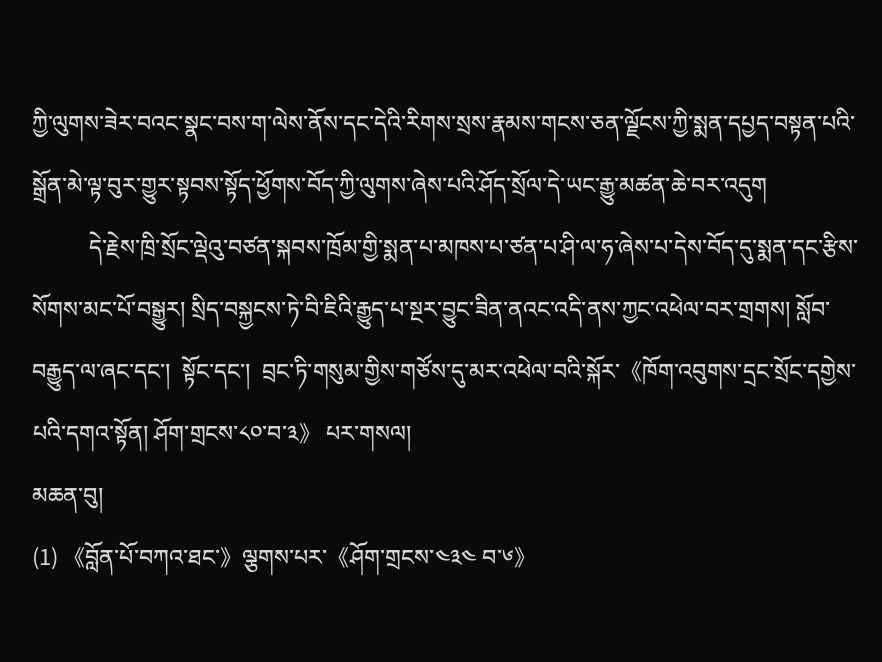ཀྱི་ལུགས་ཟེར་བའང་སྣང་བས་ག་ལེས་ནོས་དང་དེའི་རིགས་སྲས་རྣམས་གངས་ཅན་ལྗོངས་ཀྱི་སྨན་དཔྱད་བསྟན་པའི་སྒྲོན་མེ་ལྟ་བུར་གྱུར་སྟབས་སྟོད་ཕྱོགས་བོད་ཀྱི་ལུགས་ཞེས་པའི་ཤོད་སྲོལ་དེ་ཡང་རྒྱུ་མཚན་ཆེ་བར་འདུག
          དེ་རྗེས་ཁྲི་སྲོང་ལྡེའུ་བཙན་སྐབས་ཁྲོམ་གྱི་སྨན་པ་མཁས་པ་ཙན་པ་ཤི་ལ་ཧ་ཞེས་པ་དེས་བོད་དུ་སྨན་དང་རྩིས་སོགས་མང་པོ་བསྒྱུར། སྲིད་བསྐྱངས་ཏེ་བི་ཇིའི་རྒྱུད་པ་སྔར་བྱུང་ཟིན་ནའང་འདི་ནས་ཀྱང་འཕེལ་བར་གྲགས། སློབ་བརྒྱུད་ལ་ཞང་དང་།  སྟོང་དང་།  བྲང་ཏི་གསུམ་གྱིས་གཙོས་དུ་མར་འཕེལ་བའི་སྐོར་《ཁོག་འབུགས་དྲང་སྲོང་དགྱེས་པའི་དགའ་སྟོན། ཤོག་གྲངས་༨༠་བ་༣》 པར་གསལ།
མཆན་བུ།
(1) 《བློན་པོ་བཀའ་ཐང་》ལྕགས་པར་《ཤོག་གྲངས་༤༣༤ བ་༦》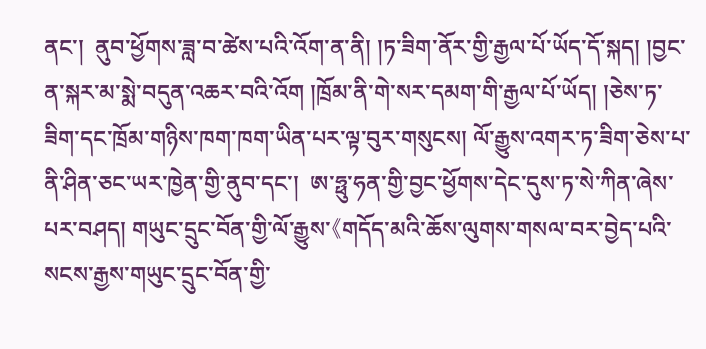ནང་།  ནུབ་ཕྱོགས་ཟླ་བ་ཚེས་པའི་འོག་ན་ནི། །ཏ་ཟིག་ནོར་གྱི་རྒྱལ་པོ་ཡོད་དོ་སྐད། །བྱང་ན་སྐར་མ་སྨེ་བདུན་འཆར་བའི་འོག །ཁྲོམ་ནི་གེ་སར་དམག་གི་རྒྱལ་པོ་ཡོད། །ཅེས་ཏ་ཟིག་དང་ཁྲོམ་གཉིས་ཁག་ཁག་ཡིན་པར་ལྟ་བུར་གསུངས། ལོ་རྒྱུས་འགར་ཏ་ཟིག་ཅེས་པ་ནི་ཤིན་ཅང་ཡར་ཁྱེན་གྱི་ནུབ་དང་།  ཨ་ཧྥུ་ཧན་གྱི་བྱང་ཕྱོགས་དེང་དུས་ཏ་སེ་ཀིན་ཞེས་པར་བཤད། གཡུང་དྲུང་བོན་གྱི་ལོ་རྒྱུས་《གདོད་མའི་ཆོས་ལུགས་གསལ་བར་བྱེད་པའི་སངས་རྒྱས་གཡུང་དྲུང་བོན་གྱི་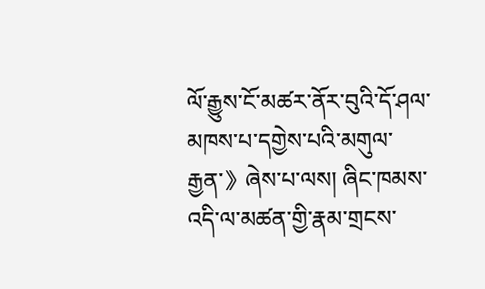ལོ་རྒྱུས་ངོ་མཚར་ནོར་བུའི་དོ་ཤལ་མཁས་པ་དགྱེས་པའི་མགུལ་རྒྱན་》ཞེས་པ་ལས། ཞིང་ཁམས་འདི་ལ་མཚན་གྱི་རྣམ་གྲངས་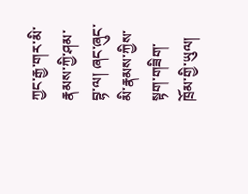ཀྱང་རྒྱ་གར་མི་རྣམས་ཀྱི་ཤམ་བྷ་ལ། ཞང་ཞུང་མི་རྣམས་ཀྱིས་སྟག་གཟིག་ཁྲོམ་གྱི་ཡུལ།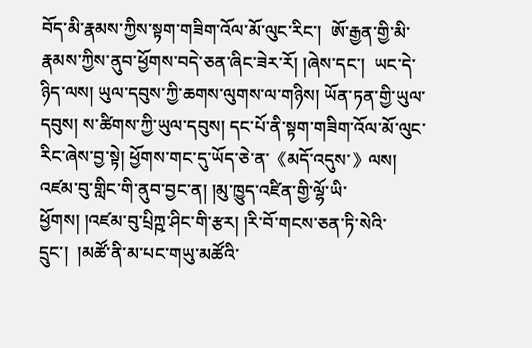བོད་མི་རྣམས་ཀྱིས་སྟག་གཟིག་འོལ་མོ་ལུང་རིང་།  ཨོ་རྒྱན་གྱི་མི་རྣམས་ཀྱིས་ནུབ་ཕྱོགས་བདེ་ཅན་ཞིང་ཟེར་རོ། །ཞེས་དང་།  ཡང་དེ་ཉིད་ལས། ཡུལ་དབུས་ཀྱི་ཆགས་ལུགས་ལ་གཉིས། ཡོན་ཏན་གྱི་ཡུལ་དབུས། ས་ཚིགས་ཀྱི་ཡུལ་དབུས། དང་པོ་ནི་སྟག་གཟིག་འོལ་མོ་ལུང་རིང་ཞེས་བྱ་སྟེ། ཕྱོགས་གང་དུ་ཡོད་ཅེ་ན་《མདོ་འདུས་》ལས། འཛམ་བུ་གླིང་གི་ནུབ་བྱང་ན། །མུ་ཁྱུད་འཛིན་གྱི་ལྷོ་ཡི་ཕྱོགས། །འཛམ་བུ་པྲིཀྵ་ཤིང་གི་རྩར། །རི་བོ་གངས་ཅན་ཏི་སེའི་དྲུང་།  །མཚོ་ནི་མ་པང་གཡུ་མཚོའི་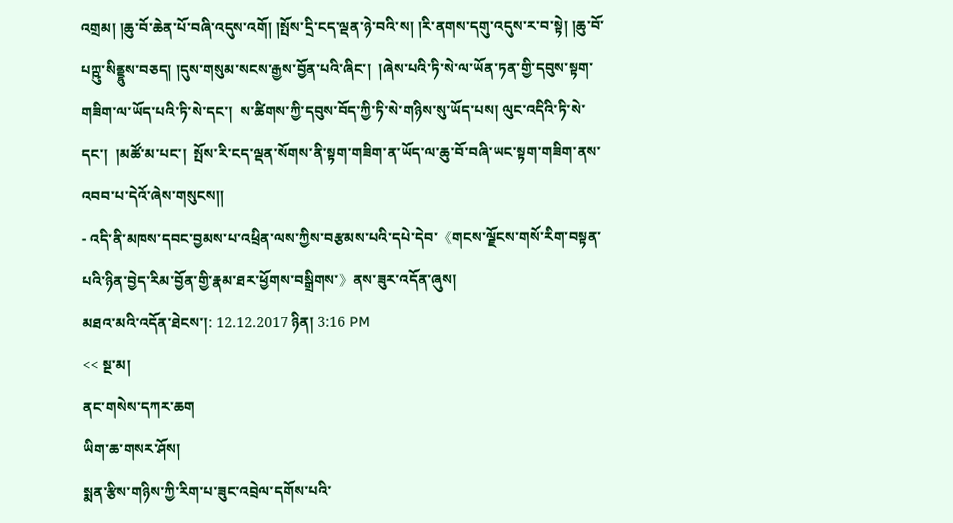འགྲམ། །ཆུ་བོ་ཆེན་པོ་བཞི་འདུས་འགོ། །སྤོས་དྲི་ངད་ལྡན་ཉེ་བའི་ས། །རི་ནགས་དགུ་འདུས་ར་བ་སྟེ། །ཆུ་བོ་པཀྵུ་སིནྡྷུས་བཅད། །དུས་གསུམ་སངས་རྒྱས་བྱོན་པའི་ཞིང་།  །ཞེས་པའི་ཏི་སེ་ལ་ཡོན་ཏན་གྱི་དབུས་སྟག་གཟིག་ལ་ཡོད་པའི་ཏི་སེ་དང་།  ས་ཚིགས་ཀྱི་དབུས་བོད་ཀྱི་ཏི་སེ་གཉིས་སུ་ཡོད་པས། ལུང་འདིའི་ཏི་སེ་དང་།  །མཚོ་མ་པང་།  སྤོས་རི་ངད་ལྡན་སོགས་ནི་སྟག་གཟིག་ན་ཡོད་ལ་ཆུ་བོ་བཞི་ཡང་སྟག་གཟིག་ནས་འབབ་པ་དེའོ་ཞེས་གསུངས།།
- འདི་ནི་མཁས་དབང་བྱམས་པ་འཕྲིན་ལས་ཀྱིས་བརྩམས་པའི་དཔེ་དེབ་《གངས་ལྗོངས་གསོ་རིག་བསྟན་པའི་ཉིན་བྱེད་རིམ་བྱོན་གྱི་རྣམ་ཐར་ཕྱོགས་བསྒྲིགས་》ནས་ཟུར་འདོན་ཞུས།
མཐའ་མའི་འདོན་ཐེངས་།: 12.12.2017 ཉིན། 3:16 PM
<< སྔ་མ།
ནང་གསེས་དཀར་ཆག
ཡིག་ཆ་གསར་ཤོས།
སྨན་རྩིས་གཉིས་ཀྱི་རིག་པ་ཟུང་འབྲེལ་དགོས་པའི་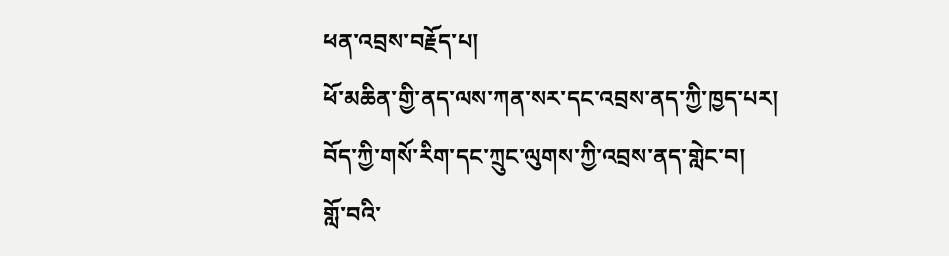ཕན་འབྲས་བརྗོད་པ།
ཕོ་མཆིན་གྱི་ནད་ལས་ཀན་སར་དང་འབྲས་ནད་ཀྱི་ཁྱད་པར།
བོད་ཀྱི་གསོ་རིག་དང་ཀྲུང་ལུགས་ཀྱི་འབྲས་ནད་གླེང་བ།
གློ་བའི་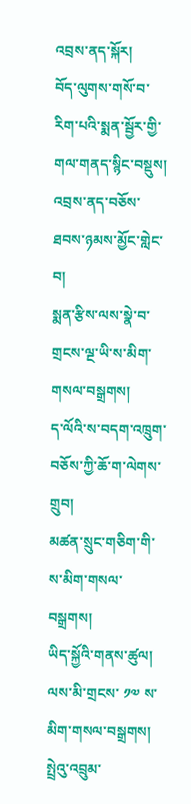འབྲས་ནད་སྐོར།
བོད་ལུགས་གསོ་བ་རིག་པའི་སྨན་སྦྱོར་གྱི་གལ་གནད་སྙིང་བསྡུས།
འབྲས་ནད་བཅོས་ཐབས་ཉམས་མྱོང་གླེང་བ།
སྨན་རྩིས་ལས་སྣེ་བ་གྲངས་ལྔ་ཡི་ས་མིག་གསལ་བསྒྲགས།
ད་ལོའི་ས་བདག་འཁྲུག་བཅོས་ཀྱི་ཆོ་ག་ལེགས་གྲུབ།
མཚན་སྲུང་གཅིག་གི་ས་མིག་གསལ་བསྒྲགས།
ཡིད་སྐྱོའི་གནས་ཚུལ།
ལས་མི་གྲངས་ ༡༧ ས་མིག་གསལ་བསྒྲགས།
སྤྲེའུ་འབྲུམ་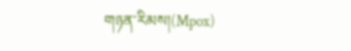གཉན་རིམས།(Mpox)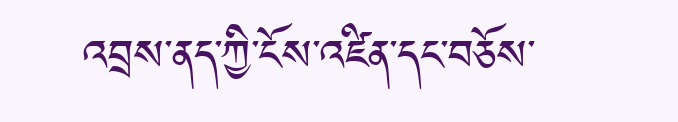འབྲས་ནད་ཀྱི་ངོས་འཛིན་དང་བཅོས་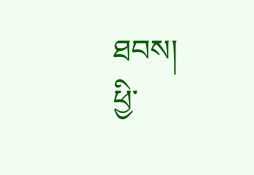ཐབས།
ཕྱི་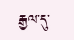རྒྱལ་དུ་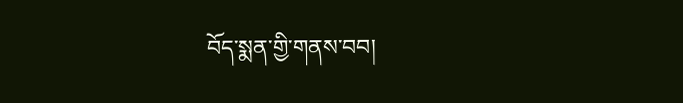བོད་སྨན་གྱི་གནས་བབ།